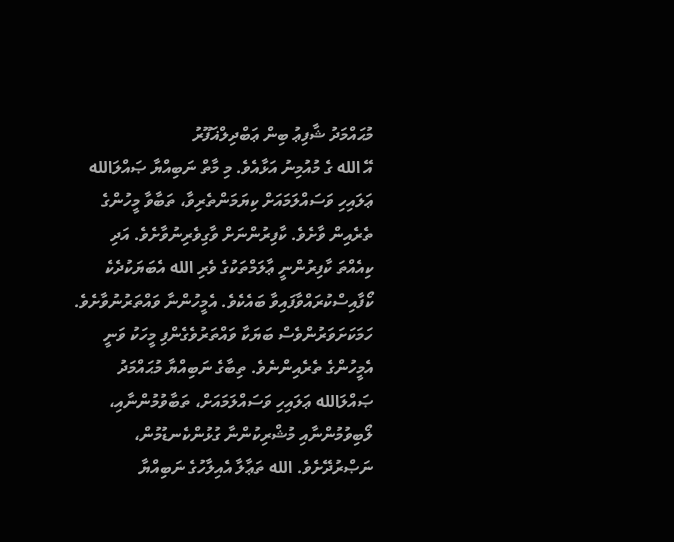މުޙައްމަދު ޝާފިޢު ބިން ޢަބްދިލްޣަފޫރު
އޭ الله ގެ މުއުމިނު އަޅާއެވެ. މި މާތް ނަބިއްޔާ ޞައްލަالله ޢަލައިހި ވަސައްލަމައަށް ކިޔަމަންތެރިވާ، ތަބާވާ މީހުންގެ ތެރެއިން ވާށެވެ. ކާފިރުންނަށް ވާގިވެރިނުވާށެވެ. އަދި ކިއެއްތަ ކާފިރުންނީ ޢާލަމްތަކުގެ ވެރި الله އެބަޔަކުދެކެ ކޯފާއިސްކުރައްވާފައިވާ ބައެކެވެ. އެމީހުންނާ ވައްތަރުނުވާށެވެ. ހަމަކަށަވަރުންވެސް ބަޔަކާ ވައްތަރުވެގެންފި މީހަކު ވަނީ އެމީހުންގެ ތެރެއިންނެވެ. ތިބާގެ ނަބިއްޔާ މުޙައްމަދު ޞައްލަالله ޢަލައިހި ވަސައްލަމައަށް، ތަބާވުމުންނާއި، ލޯބިވުމުންނާއި މުޝްރިކުންނާ ގުޅުންކެނޑުމުން، ނަޞްރުދޭށެވެ. الله ތަޢާލާ އެއިލާހުގެ ނަބިއްޔާ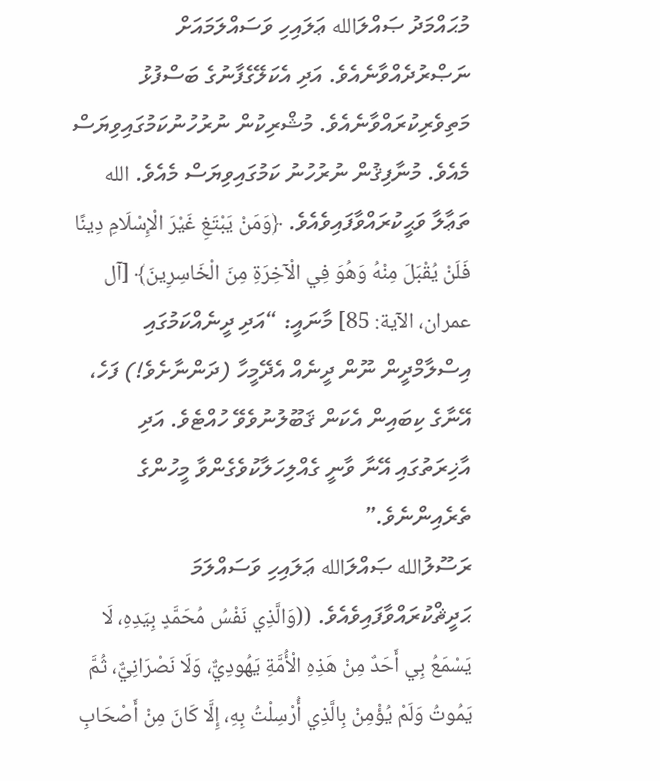މުޙައްމަދު ޞައްލަالله ޢަލައިހި ވަސައްލަމައަށް ނަޞްރުދެއްވާނެއެވެ. އަދި އެކަލޭގެފާނުގެ ބަސްފުޅު މަތިވެރިކުރައްވާނެއެވެ. މުޝްރިކުން ނުރުހުނުކަމުގައިވިޔަސް މެއެވެ. މުނާފިޤުން ނުރުހުނު ކަމުގައިވިޔަސް މެއެވެ. الله ތަޢާލާ ވަޙީކުރައްވާފައިވެއެވެ. ﴿وَمَنْ يَبْتَغِ غَيْرَ الْإِسْلَامِ دِينًا فَلَنْ يُقْبَلَ مِنْهُ وَهُوَ فِي الْآخِرَةِ مِنَ الْخَاسِرِينَ﴾ [آل عمران، الآية: 85] މާނައީ: “އަދި ދީނެއްކަމުގައި އިސްލާމްދީން ނޫން ދީނެއް އެދޭމީހާ (ދަންނާށެވެ!) ފަހެ، އޭނާގެ ކިބައިން އެކަން ޤަބޫލުނުވެވޭ ހުއްޓެވެ. އަދި އާޚިރަތުގައި އޭނާ ވާނީ ގެއްލިހަލާކުވެގެންވާ މީހުންގެ ތެރެއިންނެވެ.”
ރަސޫލުالله ޞައްލަالله ޢަލައިހި ވަސައްލަމަ ޙަދީޘްކުރައްވާފައިވެއެވެ. ((وَالَّذِي نَفْسُ مُحَمَّدٍ بِيَدِهِ، لَا يَسْمَعُ بِي أَحَدٌ مِنْ هَذِهِ الْأُمَّةِ يَهُودِيٌّ، وَلَا نَصْرَانِيٌّ، ثُمَّ يَمُوتُ وَلَمْ يُؤْمِنْ بِالَّذِي أُرْسِلْتُ بِهِ، إِلَّا كَانَ مِنْ أَصْحَابِ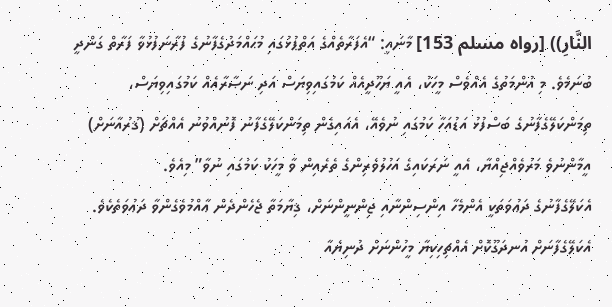النَّارِ)) [رواه مسلم 153] މާނައީ: “އެފަރާތެއްގެ އަތްޕުޅުގައި މުޙައްމަދުގެފާނުގެ ފުރާނަފުޅުވާ ފަރާތް ގަންދީ ބުނަމެވެ. މި އުންމަތުގެ އެއްވެސް މީހަކު، އެއީ ޔަހޫދީއެއް ކަމުގައިވިޔަސް އަދި ނަޞާރާއެއް ކަމުގައިވިޔަސް، ތިމަންކަލޭގެފާނުގެ ބަސްފުޅު އަޑުއަހާ ކަމުގައި ނުވެއޭ، އެއައިގެން ތިމަންކަލޭގެފާނު ފޮނުއްވުނު އެއްޗަށް (ޤުރުއާނަށް) އީމާންނުވެ މަރުވެއްޖިއްޔާ، އެއީ ނަރަކައިގެ އަހުލުވެރިންގެ ތެރެއިން ވާ މީހަކު ކަމުގައި ނުވާ” މިއެވެ.
އެކަލޭގެފާނުގެ ދަޢުވަތަކީ އެންމެހާ އިންސިންނާއި ޖިންނީންނަށް، ޤިޔާމަތާ ޖެހެންދެން ޢާއްމުވެގެންވާ ދަޢުވަތެކެވެ. އެކަލޭގެފާނަށް އުނދަގޫކޮށް އެއްޗިހިކިޔާ މީހުންނަށް ދުނިޔެއާ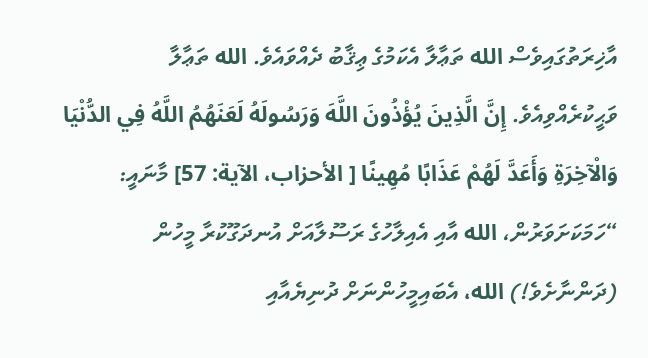އާޚިރަތުގައިވެސް الله ތަޢާލާ އެކަމުގެ ޢިޤާބު ދެއްވައެވެ. الله ތަޢާލާ ވަޙީކުރެއްވިއެވެ. إِنَّ الَّذِينَ يُؤْذُونَ اللَّهَ وَرَسُولَهُ لَعَنَهُمُ اللَّهُ فِي الدُّنْيَا وَالْآخِرَةِ وَأَعَدَّ لَهُمْ عَذَابًا مُهِينًا [ الأحزاب، الآية: 57] މާނައީ: “ހަމަކަށަވަރުން، الله އާއި އެއިލާހުގެ ރަސޫލާއަށް އުނދަގޫކުރާ މީހުން (ދަންނާށެވެ!) الله، އެބައިމީހުންނަށް ދުނިޔެއާއި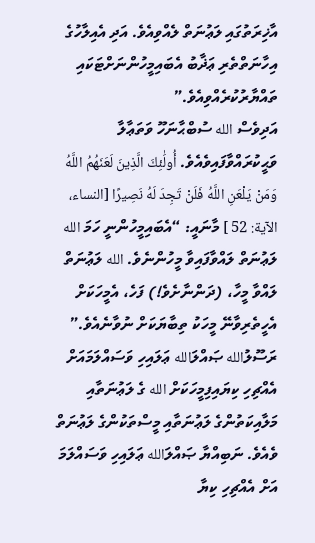އާޚިރަތުގައި ލަޢުނަތް ލެއްވިއެވެ. އަދި އެއިލާހުގެ އިހާނަތްތެރި ޢަޛާބު އެބައިމީހުންނަށްޓަކައި ތައްޔާރުކުރެއްވިއެވެ.”
އަދިވެސް الله ސުބްޙާނަހޫ ވަތަޢާލާ ވަޙީކުރައްވާފައިވެއެވެ. أُولَٰئِكَ الَّذِينَ لَعَنَهُمُ اللَّهُ وَمَنْ يَلْعَنِ اللَّهُ فَلَنْ تَجِدَ لَهُ نَصِيرًا [النساء، الآية: 52 ] މާނައީ: “އެބައިމީހުންނީ ހަމަ الله ލަޢުނަތް ލައްވާފައިވާ މީހުންނެވެ. الله ލަޢުނަތް ލައްވާ މީހާ، (ދަންނާށެވެ!) ފަހެ، އެމީހަކަށް އެހީތެރިވާނޭ މީހަކު ތިބާޔަކަށް ނުވާނެއެވެ.”
ރަސޫލުالله ޞައްލަالله ޢަލައިހި ވަސައްލަމައަށް އެއްޗިހި ކިޔައިފިމީހަކަށް الله ގެ ލަޢުނަތާއި މަލާއިކަތުންގެ ލަޢުނަތާއި މީސްތަކުންގެ ލަޢުނަތް ވެއެވެ. ނަބިއްޔާ ޞައްލަالله ޢަލައިހި ވަސައްލަމަ އަށް އެއްޗިހި ކިޔާ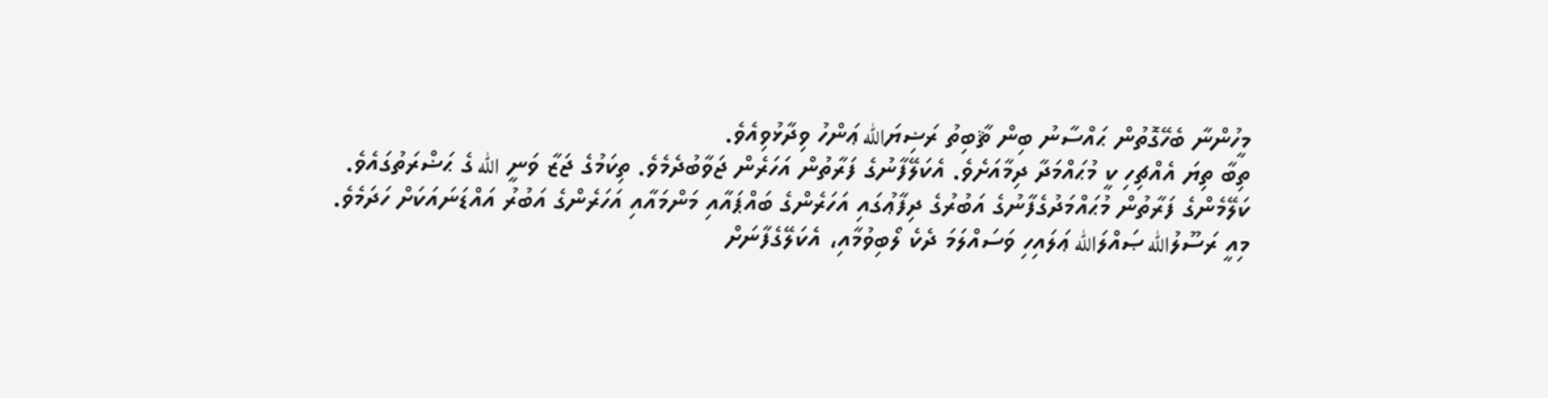މީހުންނާ ބެހޭގޮތުން ޙައްސާނު ބިން ޘާބިތު ރަޟިޔަالله ޢަންހު ވިދާޅުވިއެވެ.
ތިބާ ތިޔަ އެއްޗިހި ކީ މުޙައްމަދާ ދިމާއަށެވެ. އެކަލޭފާނުގެ ފަރާތުން އަހަރެން ޖަވާބުދެމެވެ. ތިކަމުގެ ޖަޒާ ވަނީ الله ގެ ޙަޟްރަތުގައެވެ.
ކަލޭމެންގެ ފަރާތުން މުޙައްމަދުގެފާނުގެ އަބުރުގެ ދިފާޢުގައި އަހަރެންގެ ބައްޕައާއި މަންމައާއި އަހަރެންގެ އަބުރު އައްޑަނައަކަށް ހަދަމެވެ.
މިއީ ރަސޫލުالله ޞައްލަالله ޢަލައިހި ވަސައްލަމަ ދެކެ ލޯބިވުމާއި، އެކަލޭގެފާނަށް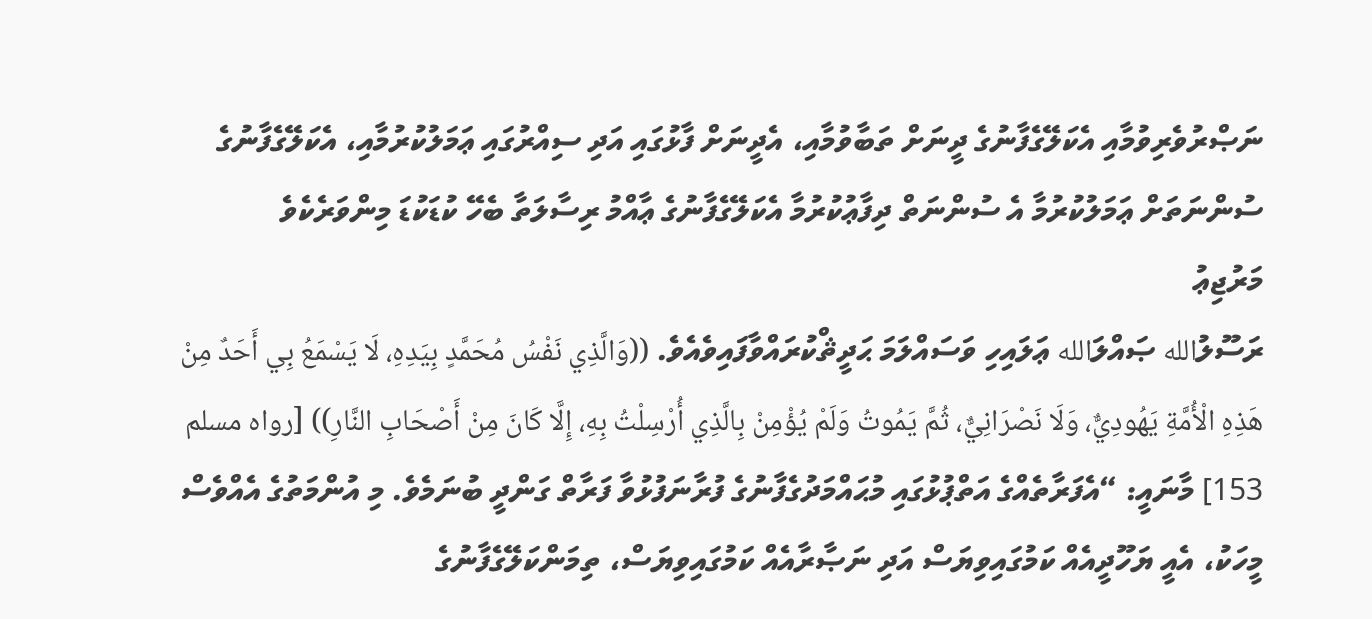ނަޞްރުވެރިވުމާއި އެކަލޭގެފާނުގެ ދީނަށް ތަބާވުމާއި، އެދީނަށް ފާޅުގައި އަދި ސިއްރުގައި ޢަމަލުކުރުމާއި، އެކަލޭގެފާނުގެ ސުންނަތަށް ޢަމަލުކުރުމާ އެ ސުންނަތް ދިފާޢުކުރުމާ އެކަލޭގެފާނުގެ ޢާއްމު ރިސާލަތާ ބެހޭ ކުޑަކުޑަ މިންވަރެކެވެ
މަރުޖިޢު
ރަސޫލުالله ޞައްލަالله ޢަލައިހި ވަސައްލަމަ ޙަދީޘްކުރައްވާފައިވެއެވެ. ((وَالَّذِي نَفْسُ مُحَمَّدٍ بِيَدِهِ، لَا يَسْمَعُ بِي أَحَدٌ مِنْ هَذِهِ الْأُمَّةِ يَهُودِيٌّ، وَلَا نَصْرَانِيٌّ، ثُمَّ يَمُوتُ وَلَمْ يُؤْمِنْ بِالَّذِي أُرْسِلْتُ بِهِ، إِلَّا كَانَ مِنْ أَصْحَابِ النَّارِ)) [رواه مسلم 153] މާނައީ: “އެފަރާތެއްގެ އަތްޕުޅުގައި މުޙައްމަދުގެފާނުގެ ފުރާނަފުޅުވާ ފަރާތް ގަންދީ ބުނަމެވެ. މި އުންމަތުގެ އެއްވެސް މީހަކު، އެއީ ޔަހޫދީއެއް ކަމުގައިވިޔަސް އަދި ނަޞާރާއެއް ކަމުގައިވިޔަސް، ތިމަންކަލޭގެފާނުގެ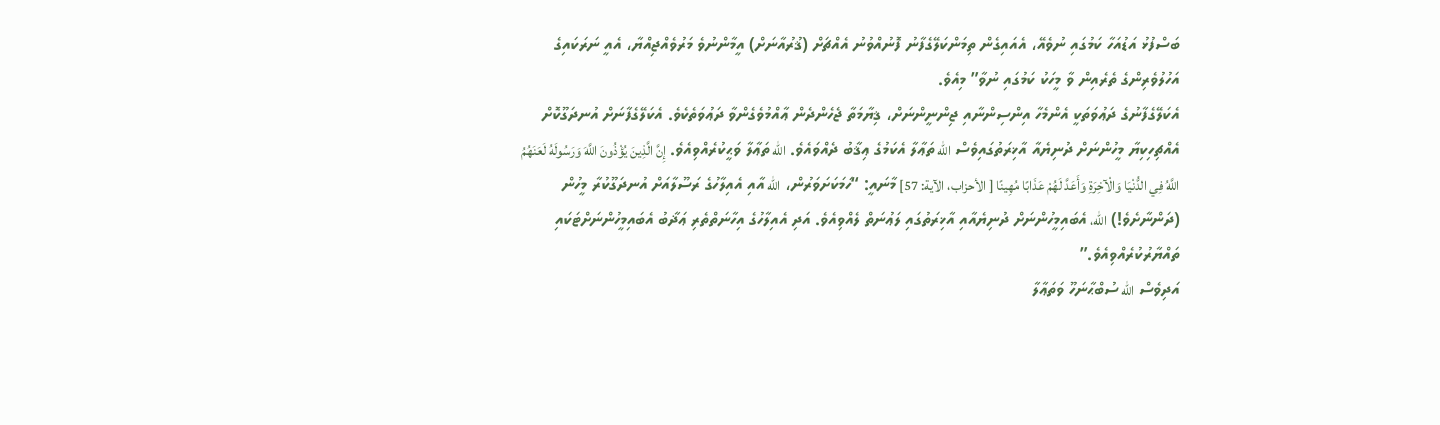ބަސްފުޅު އަޑުއަހާ ކަމުގައި ނުވެއޭ، އެއައިގެން ތިމަންކަލޭގެފާނު ފޮނުއްވުނު އެއްޗަށް (ޤުރުއާނަށް) އީމާންނުވެ މަރުވެއްޖިއްޔާ، އެއީ ނަރަކައިގެ އަހުލުވެރިންގެ ތެރެއިން ވާ މީހަކު ކަމުގައި ނުވާ” މިއެވެ.
އެކަލޭގެފާނުގެ ދަޢުވަތަކީ އެންމެހާ އިންސިންނާއި ޖިންނީންނަށް، ޤިޔާމަތާ ޖެހެންދެން ޢާއްމުވެގެންވާ ދަޢުވަތެކެވެ. އެކަލޭގެފާނަށް އުނދަގޫކޮށް އެއްޗިހިކިޔާ މީހުންނަށް ދުނިޔެއާ އާޚިރަތުގައިވެސް الله ތަޢާލާ އެކަމުގެ ޢިޤާބު ދެއްވައެވެ. الله ތަޢާލާ ވަޙީކުރެއްވިއެވެ. إِنَّ الَّذِينَ يُؤْذُونَ اللَّهَ وَرَسُولَهُ لَعَنَهُمُ اللَّهُ فِي الدُّنْيَا وَالْآخِرَةِ وَأَعَدَّ لَهُمْ عَذَابًا مُهِينًا [ الأحزاب، الآية: 57] މާނައީ: “ހަމަކަށަވަރުން، الله އާއި އެއިލާހުގެ ރަސޫލާއަށް އުނދަގޫކުރާ މީހުން (ދަންނާށެވެ!) الله، އެބައިމީހުންނަށް ދުނިޔެއާއި އާޚިރަތުގައި ލަޢުނަތް ލެއްވިއެވެ. އަދި އެއިލާހުގެ އިހާނަތްތެރި ޢަޛާބު އެބައިމީހުންނަށްޓަކައި ތައްޔާރުކުރެއްވިއެވެ.”
އަދިވެސް الله ސުބްޙާނަހޫ ވަތަޢާލާ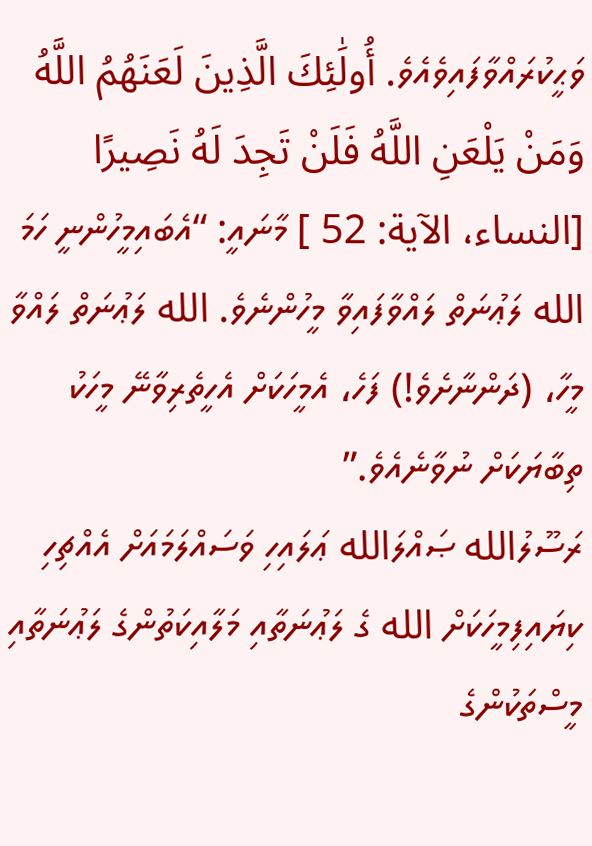ވަޙީކުރައްވާފައިވެއެވެ. أُولَٰئِكَ الَّذِينَ لَعَنَهُمُ اللَّهُ وَمَنْ يَلْعَنِ اللَّهُ فَلَنْ تَجِدَ لَهُ نَصِيرًا [النساء، الآية: 52 ] މާނައީ: “އެބައިމީހުންނީ ހަމަ الله ލަޢުނަތް ލައްވާފައިވާ މީހުންނެވެ. الله ލަޢުނަތް ލައްވާ މީހާ، (ދަންނާށެވެ!) ފަހެ، އެމީހަކަށް އެހީތެރިވާނޭ މީހަކު ތިބާޔަކަށް ނުވާނެއެވެ.”
ރަސޫލުالله ޞައްލަالله ޢަލައިހި ވަސައްލަމައަށް އެއްޗިހި ކިޔައިފިމީހަކަށް الله ގެ ލަޢުނަތާއި މަލާއިކަތުންގެ ލަޢުނަތާއި މީސްތަކުންގެ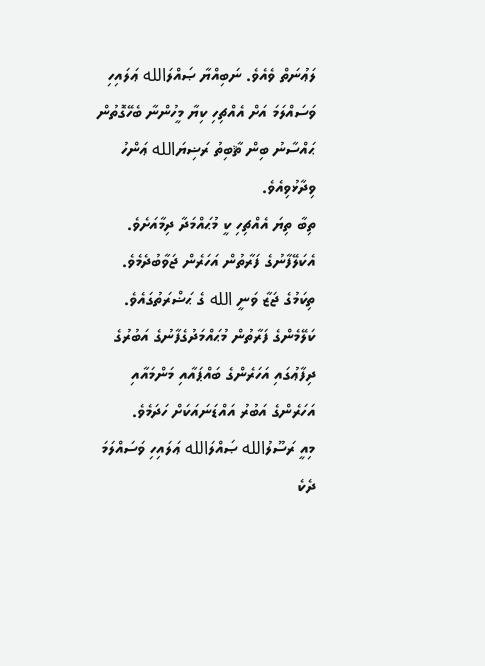ލަޢުނަތް ވެއެވެ. ނަބިއްޔާ ޞައްލަالله ޢަލައިހި ވަސައްލަމަ އަށް އެއްޗިހި ކިޔާ މީހުންނާ ބެހޭގޮތުން ޙައްސާނު ބިން ޘާބިތު ރަޟިޔަالله ޢަންހު ވިދާޅުވިއެވެ.
ތިބާ ތިޔަ އެއްޗިހި ކީ މުޙައްމަދާ ދިމާއަށެވެ. އެކަލޭފާނުގެ ފަރާތުން އަހަރެން ޖަވާބުދެމެވެ. ތިކަމުގެ ޖަޒާ ވަނީ الله ގެ ޙަޟްރަތުގައެވެ.
ކަލޭމެންގެ ފަރާތުން މުޙައްމަދުގެފާނުގެ އަބުރުގެ ދިފާޢުގައި އަހަރެންގެ ބައްޕައާއި މަންމައާއި އަހަރެންގެ އަބުރު އައްޑަނައަކަށް ހަދަމެވެ.
މިއީ ރަސޫލުالله ޞައްލަالله ޢަލައިހި ވަސައްލަމަ ދެކެ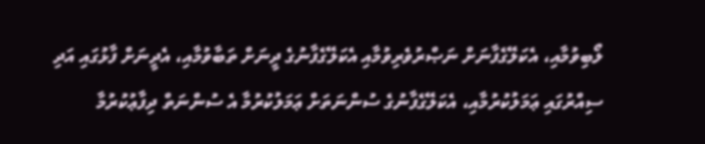ލޯބިވުމާއި، އެކަލޭގެފާނަށް ނަޞްރުވެރިވުމާއި އެކަލޭގެފާނުގެ ދީނަށް ތަބާވުމާއި، އެދީނަށް ފާޅުގައި އަދި ސިއްރުގައި ޢަމަލުކުރުމާއި، އެކަލޭގެފާނުގެ ސުންނަތަށް ޢަމަލުކުރުމާ އެ ސުންނަތް ދިފާޢުކުރުމާ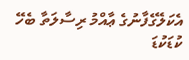އެކަލޭގެފާނުގެ ޢާއްމު ރިސާލަތާ ބެހޭ ކުޑަކުޑަ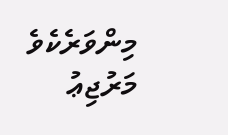މިންވަރެކެވެ
މަރުޖިޢު